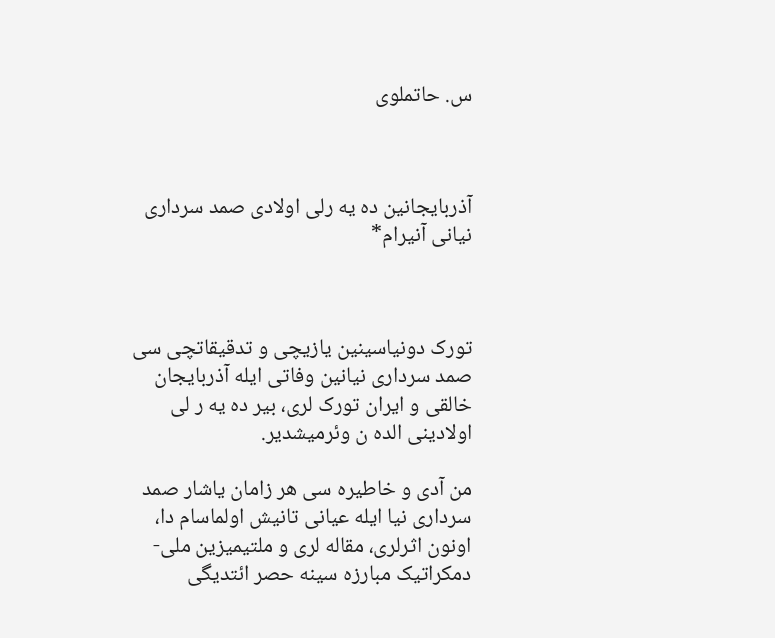س. حاتملوی



آذربایجانین ده یه رلی اولادی صمد سرداری نیانی آنیرام*



تورک دونیاسینین یازیچی و تدقیقاتچی سی صمد سرداری نیانین وفاتی ایله آذربایجان خالقی و ایران تورک لری، بیر ده یه ر لی اولادینی الده ن وئرمیشدیر.

من آدی و خاطیره سی هر زامان یاشار صمد سرداری نیا ایله عیانی تانیش اولماسام دا، اونون اثرلری، مقاله لری و ملتیمیزین ملی- دمکراتیک مبارزه سینه حصر ائتدیگی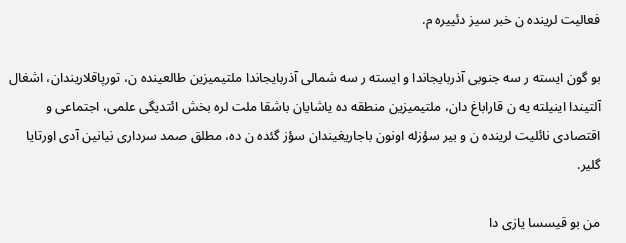فعالیت لرینده ن خبر سیز دئییره م.

بو گون ایسته ر سه جنوبی آذربایجاندا و ایسته ر سه شمالی آذربایجاندا ملتیمیزین طالعینده ن، تورپاقلاریندان، اشغال آلتیندا اینیلته یه ن قاراباغ دان، ملتیمیزین منطقه ده یاشایان باشقا ملت لره بخش ائتدیگی علمی، اجتماعی و اقتصادی نائلیت لرینده ن و بیر سؤزله اونون باجاریغیندان سؤز گئده ن ده، مطلق صمد سرداری نیانین آدی اورتایا گلیر.

من بو قیسسا یازی دا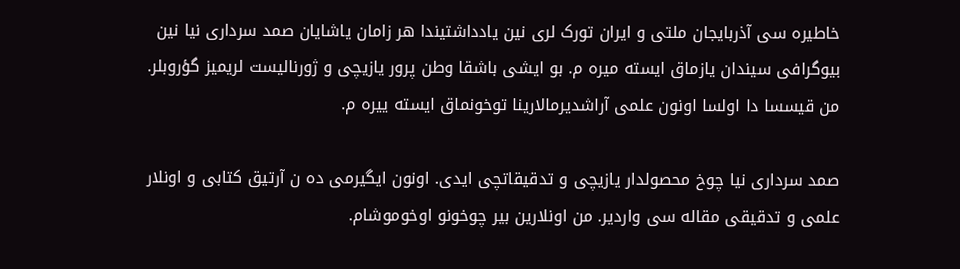خاطیره سی آذربایجان ملتی و ایران تورک لری نین یادداشتیندا هر زامان یاشایان صمد سرداری نیا نین بیوگرافی سیندان یازماق ایسته میره م. بو ایشی باشقا وطن پرور یازیچی و ژورنالیست لریمیز گؤروبلر. من قیسسا دا اولسا اونون علمی آراشدیرمالارینا توخونماق ایسته ییره م.

صمد سرداری نیا چوخ محصولدار یازیچی و تدقیقاتچی ایدی. اونون ایگیرمی ده ن آرتیق کتابی و اونلار علمی و تدقیقی مقاله سی واردیر. من اونلارین بیر چوخونو اوخوموشام.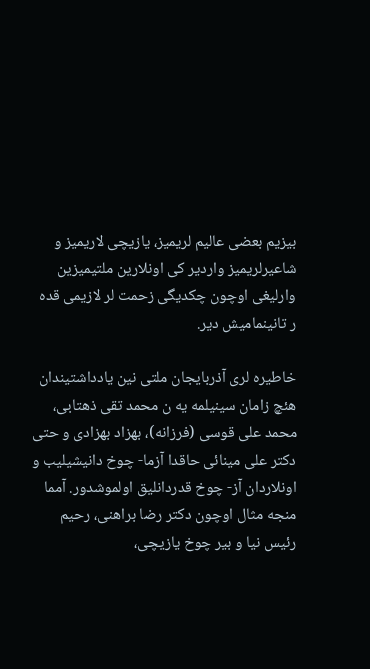بیزیم بعضی عالیم لریمیز، یازیچی لاریمیز و شاعیرلریمیز واردیر کی اونلارین ملتیمیزین وارلیغی اوچون چکدیگی زحمت لر لازیمی قده ر تانینمامیش دیر.

خاطیره لری آذربایجان ملتی نین یادداشتیندان هئچ زامان سینیلمه یه ن محمد تقی ذهتابی، محمد علی قوسی (فرزانه)، بهزاد بهزادی و حتی دکتر علی مینائی حاقدا آزما- چوخ دانیشیلیب و اونلاردان آز- چوخ قدردانلیق اولموشدور. آمما منجه مثال اوچون دکتر رضا براهنی، رحیم رئیس نیا و بیر چوخ یازیچی،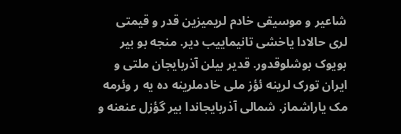شاعیر و موسیقی خادم لریمیزین قدر و قیمتی لری حالادا یاخشی تانیماییب دیر. منجه بو بیر بویوک بوشلوقدور. قدیر بیلن آذربایجان ملتی و ایران تورک لرینه ئؤز ملی خادملرینه ده یه ر وئرمه مک یاراشماز. شمالی آذربایجاندا بیر گؤزل عنعنه و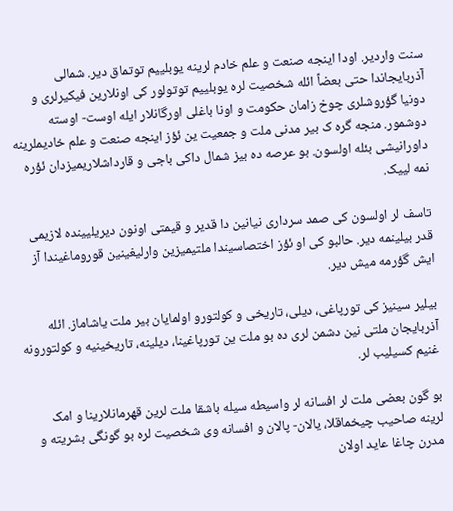سنت واردیر. اودا اینجه صنعت و علم خادم لرینه یوبلییم توتماق دیر. شمالی آذربایجاندا حتی بعضاً ائله شخصیت لره یوبلییم توتولور کی اونلارین فیکیرلری و دونیا گؤروشلری چوخ زامان حکومت و اونا باغلی اورگانلار ایله اوست- اوسته دوشمور. منجه گره ک بیر مدنی ملت و جمعیت ین ئؤز اینجه صنعت و علم خادیملرینه داورانیشی بئله اولسون. بو عرصه ده بیز شمال داکی باجی و قارداشلاریمیزدان ئؤره نمه لییک.

تاسف لر اولسون کی صمد سرداری نیانین دا قدیر و قیمتی اونون دیریلیینده لازیمی قدر بیلینمه دیر. حالبو کی او ئؤز اختصاسیندا ملتیمیزین وارلیغینین قوروماغیندا آز ایش گؤرمه میش دیر.

بیلیر سینیز کی تورپاغی، دیلی، تاریخی و کولتورو اولمایان بیر ملت یاشاماز. ائله آذربایجان ملتی نین دشمن لری ده بو ملت ین تورپاغینا، دیلینه، تاریخینیه و کولتورونه غنیم کسیلیب لر.

بو گون بعضی ملت لر افسانه لر واسیطه سیله باشقا ملت لرین قهرمانلارینا و امک لرینه صاحیب چیخماقلا، یالان- پالان و افسانه وی شخصیت لره بو گونگی بشریته و مدرن چاغا عاید اولان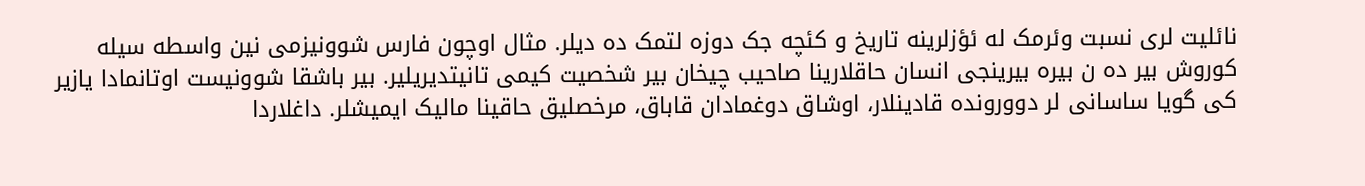نائلیت لری نسبت وئرمک له ئؤزلرینه تاریخ و کئچه جک دوزه لتمک ده دیلر. مثال اوچون فارس شوونیزمی نین واسطه سیله کوروش بیر ده ن بیره بیرینجی انسان حاقلارینا صاحیب چیخان بیر شخصیت کیمی تانیتدیریلیر. بیر باشقا شوونیست اوتانمادا یازیر کی گویا ساسانی لر دوورونده قادینلار، اوشاق دوغمادان قاباق، مرخصلیق حاقینا مالیک ایمیشلر. داغلاردا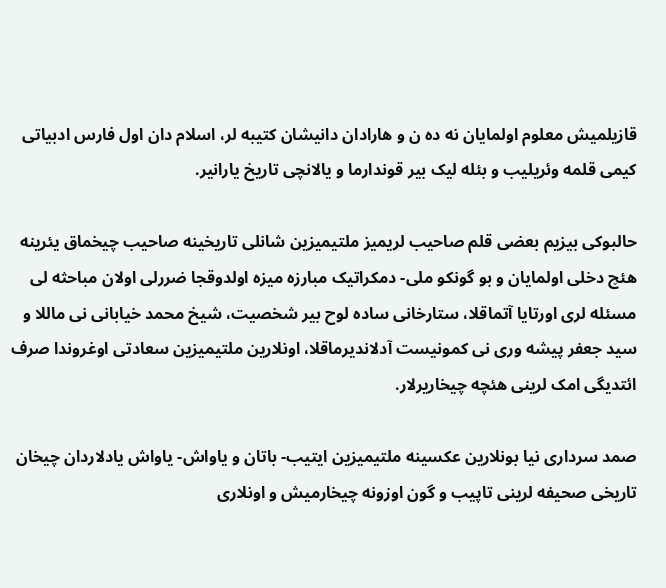قازیلمیش معلوم اولمایان نه ده ن و هارادان دانیشان کتیبه لر، اسلام دان اول فارس ادبیاتی کیمی قلمه وئریلیب و بئله لیک بیر قوندارما و یالانچی تاریخ یارانیر.

حالبوکی بیزیم بعضی قلم صاحیب لریمیز ملتیمیزین شانلی تاریخینه صاحیب چیخماق یئرینه هئچ دخلی اولمایان و بو گونکو ملی- دمکراتیک مبارزه میزه اولدوقجا ضررلی اولان مباحثه لی مسئله لری اورتایا آتماقلا، ستارخانی ساده لوح بیر شخصیت، شیخ محمد خیابانی نی ماللا و سید جعفر پیشه وری نی کمونیست آدلاندیرماقلا، اونلارین ملتیمیزین سعادتی اوغروندا صرف ائتدیگی امک لرینی هئچه چیخاریرلار.

صمد سرداری نیا بونلارین عکسینه ملتیمیزین ایتیب- باتان و یاواش- یاواش یادلاردان چیخان تاریخی صحیفه لرینی تاپیب و گون اوزونه چیخارمیش و اونلاری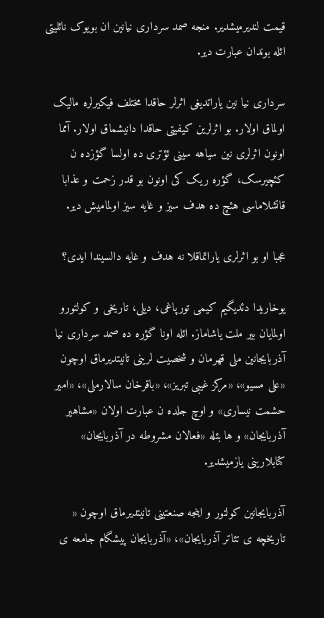قیمت لندیرمیشدیر. منجه صمد سرداری نیانین ان بویوک نائلیتی ائله بوندان عبارت دیر.

سرداری نیا نین یاراتدیغی اثرلر حاقدا مختلف فیکیرلره مالیک اولماق اولار. بو اثرلرین کیفیتی حاقدا دانیشماق اولار. آمما اونون اثرلری نین سیاهه سینی ئؤتری ده اولسا گؤزده ن کئچیرسک، گؤره ریک کی اونون بو قدر زحمت و عذابا قاتشلاماسی هئچ ده هدف سیز و غایه سیز اولمامیش دیر.

عجبا او بو اثرلری یاراتماقلا نه هدف و غایه دالسیندا ایدی؟

یوخاریدا دئدیگیم کیمی تورپاغی، دیلی، تاریخی و کولتورو اولمایان بیر ملت یاشاماز. ائله اونا گؤره ده صمد سرداری نیا آذربایجانین ملی قهرمان و شخصیت لرینی تانیتدیرماق اوچون «علی مسیو»، «مرکز غیبی تبریز»، «باقرخان سالارملی»، «امیر حشمت نیساری» و اوچ جلده ن عبارت اولان «مشاهیر آذربایجان» و ها بئله «فعالان مشروطه در آذربایجان» کتابلارینی یازمیشدیر.

آذربایجانین کولتور و اینجه صنعتینی تانیتدیرماق اوچون « تاریخچه ی تئاتر آذربایجان»، «آذربایجان پیشگام جامعه ی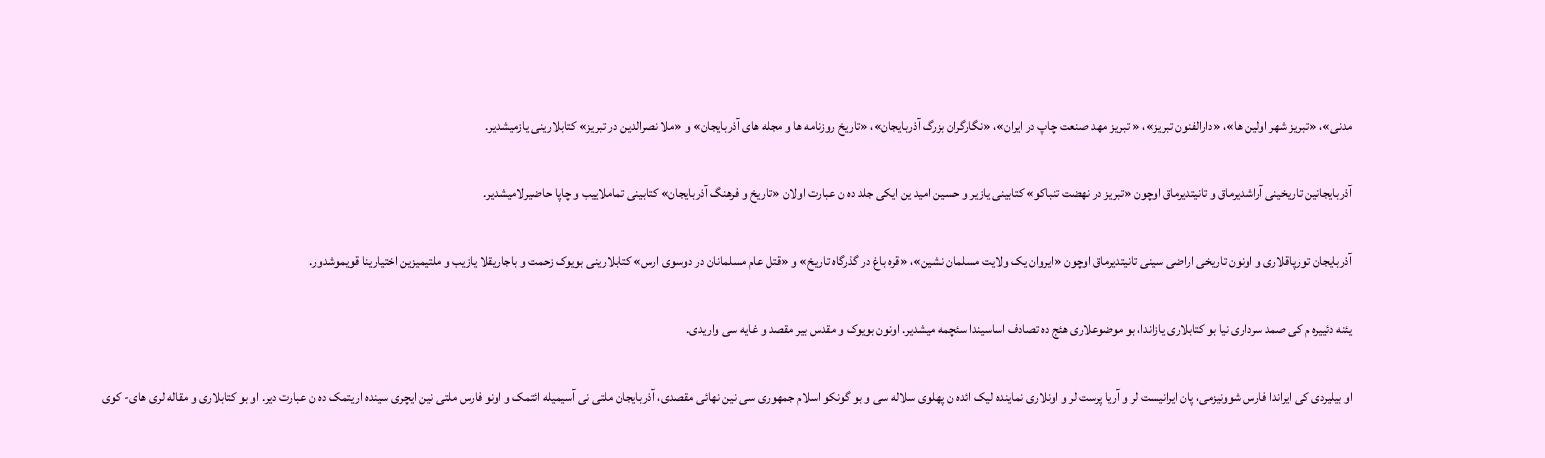مدنی»، «تبریز شهر اولین ها»، «دارالفنون تبریز»، « تبریز مهد صنعت چاپ در ایران»، «نگارگران بزرگ آذربایجان»، «تاریخ روزنامه ها و مجله های آذربایجان» و «ملا نصرالدین در تبریز» کتابلارینی یازمیشدیر.

آذربایجانین تاریخینی آراشدیرماق و تانیتدیرماق اوچون «تبریز در نهضت تنباکو» کتابینی یازیر و حسین امید ین ایکی جلد ده ن عبارت اولان «تاریخ و فرهنگ آذربایجان» کتابینی تماملاییب و چاپا حاضیرلامیشدیر.

آذربایجان تورپاقلاری و اونون تاریخی اراضی سینی تانیتدیرماق اوچون «ایروان یک ولایت مسلمان نشین»، «قره باغ در گذرگاه تاریخ» و «قتل عام مسلمانان در دوسوی ارس» کتابلارینی بویوک زحمت و باجاریقلا یازیب و ملتیمیزین اختیارینا قویموشدور.

یئنه دئییره م کی صمد سرداری نیا بو کتابلاری یازاندا، بو موضوعلاری هئج ده تصادف اساسیندا سئچمه میشدیر. اونون بویوک و مقدس بیر مقصد و غایه سی واریدی.

او بیلیردی کی ایراندا فارس شوونیزمی، پان ایرانیست لر و آریا پرست لر و اونلاری نماینده لیک ائده ن پهلوی سلاله سی و بو گونکو اسلام جمهوری سی نین نهائی مقصدی، آذربایجان ملتی نی آسیمیله ائتمک و اونو فارس ملتی نین ایچری سینده اریتمک ده ن عبارت دیر. او بو کتابلاری و مقاله لری های- کوی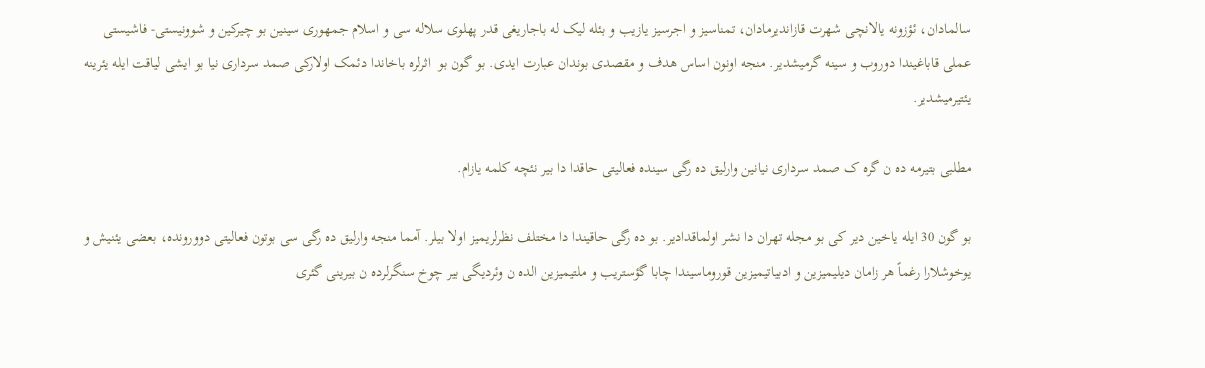سالمادان، ئؤزونه یالانچی شهرت قازاندیرمادان، تمناسیز و اجرسیز یازیب و بئله لیک له باجاریغی قدر پهلوی سلاله سی و اسلام جمهوری سینین بو چیرکین و شوونیستی- فاشیستی عملی قاباغیندا دوروب و سینه گرمیشدیر. منجه اونون اساس هدف و مقصدی بوندان عبارت ایدی. بو گون بو  اثرلره باخاندا دئمک اولارکی صمد سرداری نیا بو ایشی لیاقت ایله یئرینه یئتیرمیشدیر.

مطلبی بتیرمه ده ن گره ک صمد سرداری نیانین وارلیق ده رگی سینده فعالیتی حاقدا دا بیر نئچه کلمه یازام.

بو گون 30 ایله یاخین دیر کی بو مجله تهران دا نشر اولماقدادیر. بو ده رگی حاقیندا دا مختلف نظرلریمیز اولا بیلر. آمما منجه وارلیق ده رگی سی بوتون فعالیتی دوورونده، بعضی یئنیش و یوخوشلارا رغماً هر زامان دیلیمیزین و ادبیاتیمیزین قوروماسیندا چابا گؤستریب و ملتیمیزین الده ن وئردیگی بیر چوخ سنگرلرده ن بیرینی گئری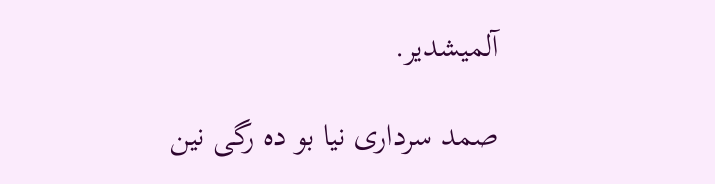آلمیشدیر.

صمد سرداری نیا بو ده رگی نین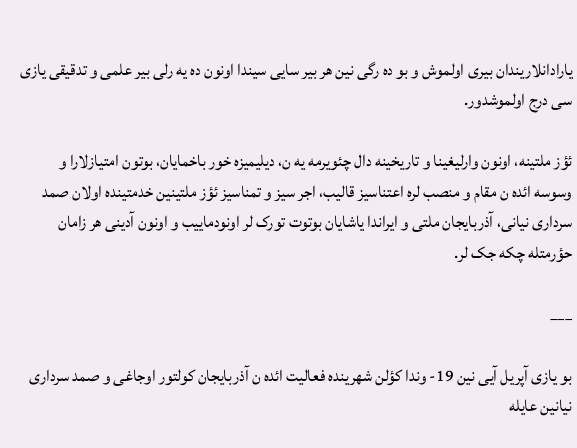یارادانلاریندان بیری اولموش و بو ده رگی نین هر بیر سایی سیندا اونون ده یه رلی بیر علمی و تدقیقی یازی سی درج اولموشدور.

ئؤز ملتینه، اونون وارلیغینا و تاریخینه دال چئویرمه یه ن، دیلیمیزه خور باخمایان، بوتون امتیازلارا و وسوسه ائده ن مقام و منصب لره اعتناسیز قالیب، اجر سیز و تمناسیز ئؤز ملتینین خدمتینده اولان صمد سرداری نیانی، آذربایجان ملتی و ایراندا یاشایان بوتوت تورک لر اونودماییب و اونون آدینی هر زامان حؤرمتله چکه جک لر.

___

بو یازی آپریل آیی نین 19- وندا کؤلن شهرینده فعالیت ائده ن آذربایجان کولتور اوجاغی و صمد سرداری نیانین عایله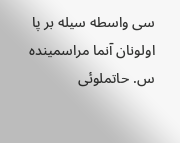سی واسطه سیله بر پا اولونان آنما مراسمینده س. حاتملوئی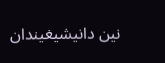نین دانیشیغیندان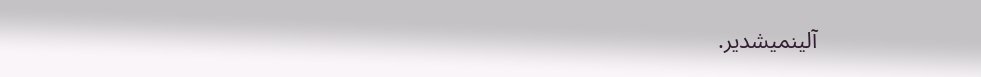آلینمیشدیر.